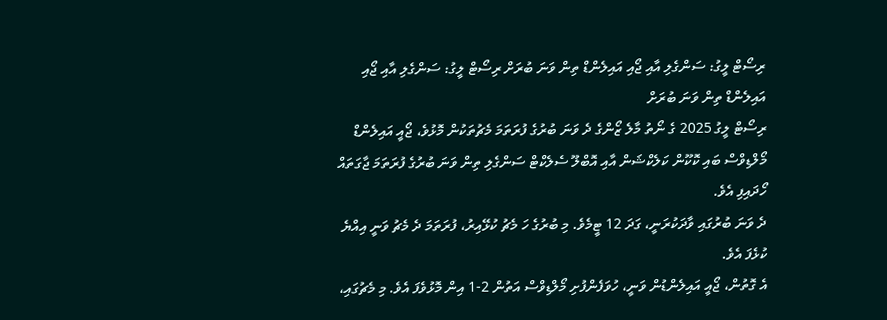ރިސޯޓް ލީގު: ސަންގެލި އާއި ޖޯއި އައިލެންޑް ތިން ވަނަ ބުރަށް ރިސޯޓް ލީގު: ސަންގެލި އާއި ޖޯއި އައިލެންޑް ތިން ވަނަ ބުރަށް
ރިސޯޓް ލީގު 2025 ގެ ނޯތު މާލެ ޒޯންގެ ދެ ވަނަ ބުރުގެ ފުރަތަމަ މެޗުތަކުން މޮޅުވެ، ޖޯއީ އައިލެންޑް މޯލްޑިވްސް ބައި ކޮކޫން ކަލެކްޝަން އާއި އޮބްލޫ ސެލެކްޓް ސަންގެލި ތިން ވަނަ ބުރުގެ ފުރަތަމަ ޖާގަތައް ހޯދައިފި އެވެ.
ދެ ވަނަ ބުރުގައި ވާދަކުރަނީ، ގަދަ 12 ޓީމެވެ. މި ބުރުގެ ހަ މެޗު ކުޅޭއިރު، ފުރަތަމަ ދެ މެޗު ވަނީ އިއްޔެ ކުޅެފަ އެވެ.
އެ ގޮތުން، ޖޯއީ އައިލެންޑުން ވަނީ، ހުވަފެންފުށި މޯލްޑިވްސް އަތުން 2-1 އިން މޮޅުވެފަ އެވެ. މި މެޗުގައި،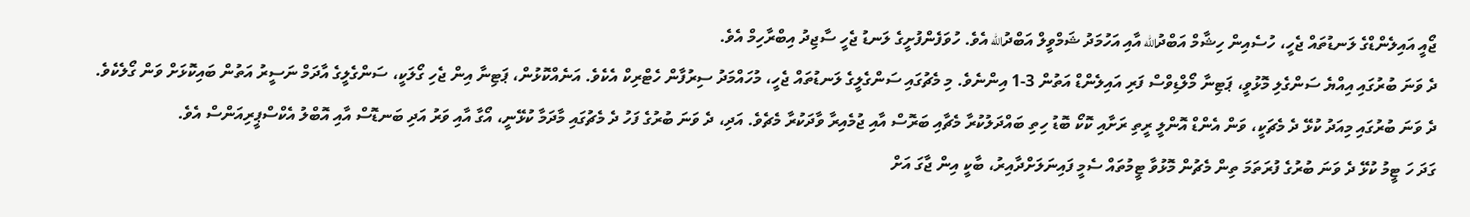ޖޯއީ އައިލެންޑްގެ ލަނޑުތައް ޖެހީ، ހުސެއިން ހިޝާމް އަބްދުالله އާއި އަހުމަދު ޝަމްވީލް އަބްދުالله އެވެ. ހުވަފެންފުށީގެ ލަނޑު ޖެހީ ސާޖިދު އިބްރާހިމް އެވެ.
ދެ ވަނަ ބުރުގައި އިއްޔެ ސަންގެލި މޮޅުވީ، ޕަޓިނާ މޯލްޑިވްސް ފަރި އައިލެންޑް އަތުން 3-1 އިންނެވެ. މި މެޗުގައި ސަންގެލީގެ ލަނޑުތައް ޖެހީ، މުހައްމަދު ސިރުފާން ހެޓްރިކް އެކެވެ. އަނެއްކޮޅުން، ޕަޓިނާ އިން ޖެހި ގޯލަކީ، ސަންގެލީގެ އާދަމް ނަސީރު އަތުން ބައިކޮޅަށް ވަން ގޯލެކެވެ.
ދެ ވަނަ ބުރުގައި މިއަދު ކުޅޭ ދެ މެޗަކީ، ވަން އެންޑް އޮންލީ ރީތި ރަށާއި ކޮކޯ ބޮޑު ހިތި ބައްދަލުކުރާ މެޗާއި ބަރޮސް އާއި ޖުމެއިރާ ވާދަކުރާ މެޗެވެ. އަދި، ދެ ވަނަ ބުރުގެ ފަހު ދެ މެޗުގައި މާދަމާ ކުޅޭނީ، އޯގާ އާއި ވަރު އަދި ބަނޑޮސް އާއި އޮބްލު އެކްސްޕީރިއަންސް އެވެ.
ގަދަ ހަ ޓީމު ކުޅޭ ދެ ވަނަ ބުރުގެ ފުރަތަމަ ތިން މެޗުން މޮޅުވާ ޓީމުތައް ސެމީ ފައިނަލަށްދާއިރު، ބާކީ އިން ޖާގަ އަށް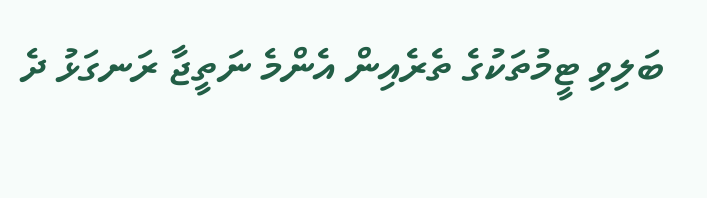ބަލިވި ޓީމުތަކުގެ ތެރެއިން އެންމެ ނަތީޖާ ރަނގަޅު ދެ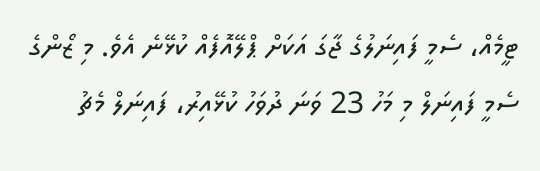ޓީމެއް، ސެމީ ފައިނަލުގެ ޖާގަ އަކަށް ޕްލޭއޮފެއް ކުޅޭނެ އެވެ. މި ޒޯންގެ ސެމީ ފައިނަލް މި މަހު 23 ވަނަ ދުވަހު ކުޅޭއިރު، ފައިނަލް މެޗު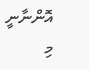އޮންނާނީ މި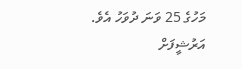މަހުގެ 25 ވަނަ ދުވަހު އެވެ.
އަރުޝީފަށް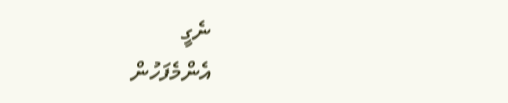ނެގީ
އެންމެފަހުން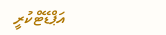އަޕްޑޭޓްކުރީ